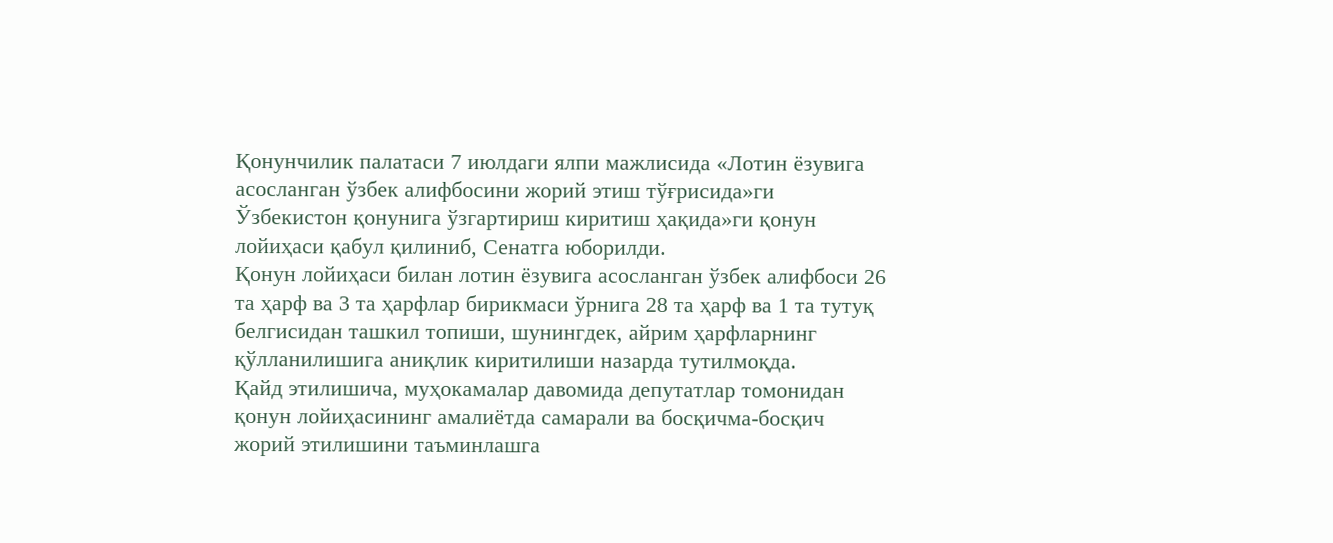Қонунчилик палатаси 7 июлдаги ялпи мажлисида «Лотин ёзувига асосланган ўзбек алифбосини жорий этиш тўғрисида»ги Ўзбекистон қонунига ўзгартириш киритиш ҳақида»ги қонун лойиҳаси қабул қилиниб, Сенатга юборилди.
Қонун лойиҳаси билан лотин ёзувига асосланган ўзбек алифбоси 26 та ҳарф ва 3 та ҳарфлар бирикмаси ўрнига 28 та ҳарф ва 1 та тутуқ белгисидан ташкил топиши, шунингдек, айрим ҳарфларнинг қўлланилишига аниқлик киритилиши назарда тутилмоқда.
Қайд этилишича, муҳокамалар давомида депутатлар томонидан қонун лойиҳасининг амалиётда самарали ва босқичма-босқич жорий этилишини таъминлашга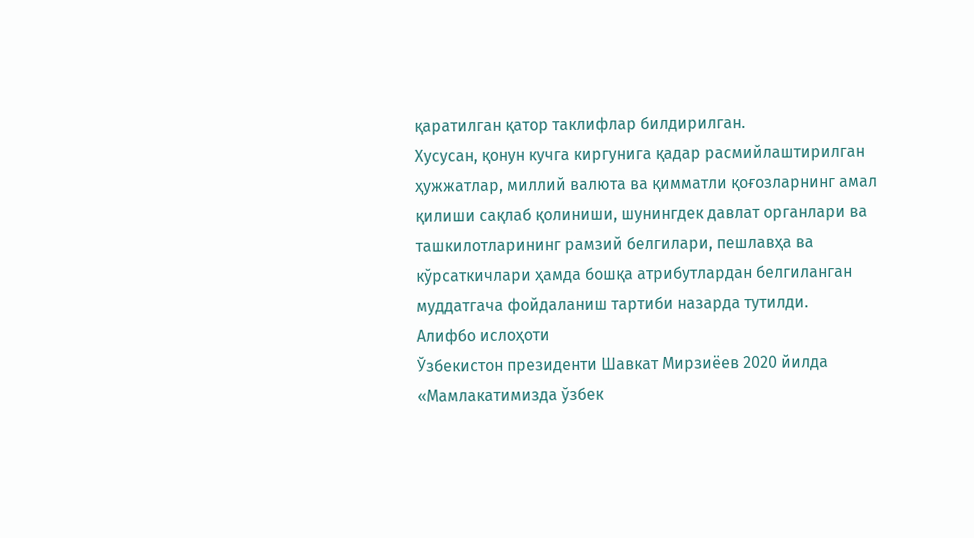қаратилган қатор таклифлар билдирилган.
Хусусан, қонун кучга киргунига қадар расмийлаштирилган ҳужжатлар, миллий валюта ва қимматли қоғозларнинг амал қилиши сақлаб қолиниши, шунингдек давлат органлари ва ташкилотларининг рамзий белгилари, пешлавҳа ва кўрсаткичлари ҳамда бошқа атрибутлардан белгиланган муддатгача фойдаланиш тартиби назарда тутилди.
Алифбо ислоҳоти
Ўзбекистон президенти Шавкат Мирзиёев 2020 йилда «Мамлакатимизда ўзбек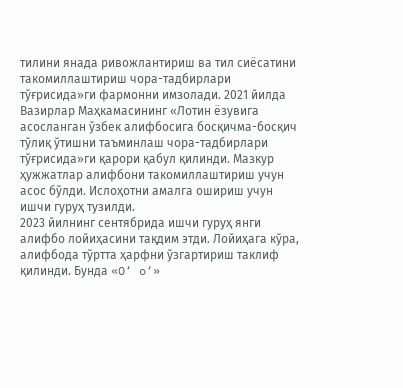тилини янада ривожлантириш ва тил сиёсатини такомиллаштириш чора-тадбирлари тўғрисида»ги фармонни имзолади. 2021 йилда Вазирлар Маҳкамасининг «Лотин ёзувига асосланган ўзбек алифбосига босқичма-босқич тўлиқ ўтишни таъминлаш чора-тадбирлари тўғрисида»ги қарори қабул қилинди. Мазкур ҳужжатлар алифбони такомиллаштириш учун асос бўлди. Ислоҳотни амалга ошириш учун ишчи гуруҳ тузилди.
2023 йилнинг сентябрида ишчи гуруҳ янги алифбо лойиҳасини тақдим этди. Лойиҳага кўра, алифбода тўртта ҳарфни ўзгартириш таклиф қилинди. Бунда «O‘ o‘»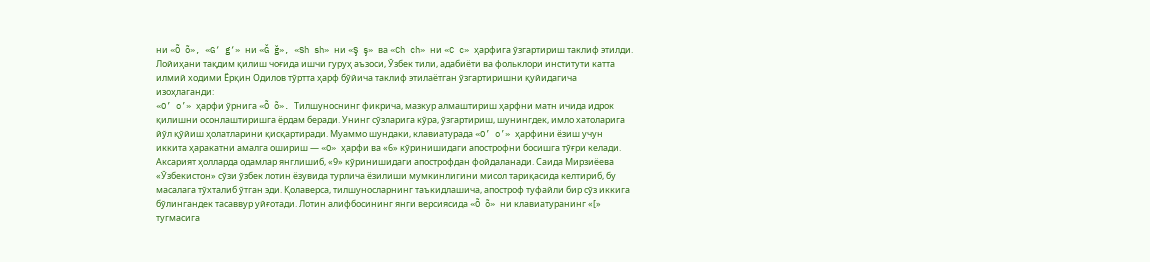ни «Õ õ», «G‘ g‘» ни «Ğ ğ», «Sh sh» ни «Ş ş» ва «Ch ch» ни «C c» ҳарфига ўзгартириш таклиф этилди.
Лойиҳани тақдим қилиш чоғида ишчи гуруҳ аъзоси, Ўзбек тили, адабиёти ва фольклори институти катта илмий ходими Ёрқин Одилов тўртта ҳарф бўйича таклиф этилаётган ўзгартиришни қуйидагича изоҳлаганди:
«O’ o’» ҳарфи ўрнига «Õ õ». Тилшуноснинг фикрича, мазкур алмаштириш ҳарфни матн ичида идрок қилишни осонлаштиришга ёрдам беради. Унинг сўзларига кўра, ўзгартириш, шунингдек, имло хатоларига йўл қўйиш ҳолатларини қисқартиради. Муаммо шундаки, клавиатурада «O’ o’» ҳарфини ёзиш учун иккита ҳаракатни амалга ошириш — «O» ҳарфи ва «6» кўринишидаги апострофни босишга тўғри келади. Аксарият ҳолларда одамлар янглишиб, «9» кўринишидаги апострофдан фойдаланади. Саида Мирзиёева «Ўзбекистон» сўзи ўзбек лотин ёзувида турлича ёзилиши мумкинлигини мисол тариқасида келтириб, бу масалага тўхталиб ўтган эди. Қолаверса, тилшуносларнинг таъкидлашича, апостроф туфайли бир сўз иккига бўлингандек тасаввур уйғотади. Лотин алифбосининг янги версиясида «Õ õ» ни клавиатуранинг «[» тугмасига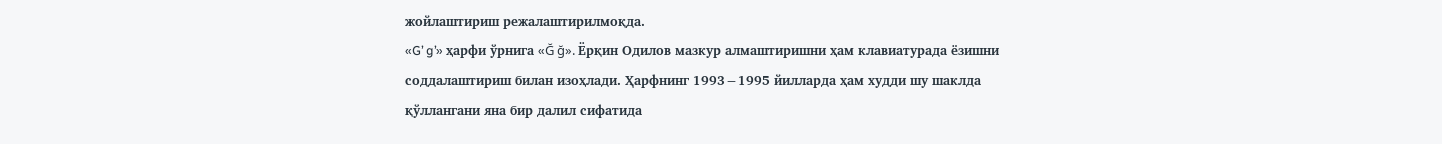жойлаштириш режалаштирилмоқда.
«G’ g’» ҳарфи ўрнига «Ğ ğ». Ёрқин Одилов мазкур алмаштиришни ҳам клавиатурада ёзишни соддалаштириш билан изоҳлади. Ҳарфнинг 1993−1995 йилларда ҳам худди шу шаклда қўллангани яна бир далил сифатида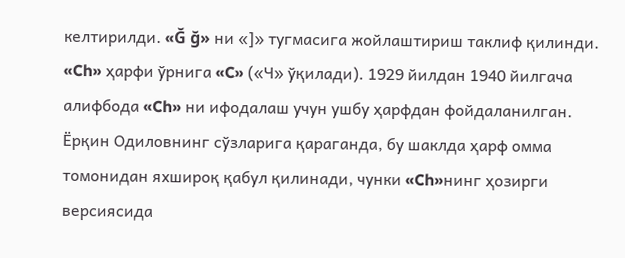келтирилди. «Ğ ğ» ни «]» тугмасига жойлаштириш таклиф қилинди.
«Ch» ҳарфи ўрнига «C» («Ч» ўқилади). 1929 йилдан 1940 йилгача алифбода «Ch» ни ифодалаш учун ушбу ҳарфдан фойдаланилган. Ёрқин Одиловнинг сўзларига қараганда, бу шаклда ҳарф омма томонидан яхшироқ қабул қилинади, чунки «Ch»нинг ҳозирги версиясида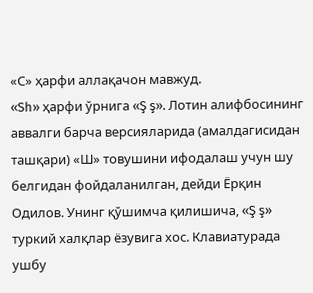«С» ҳарфи аллақачон мавжуд.
«Sh» ҳарфи ўрнига «Ş ş». Лотин алифбосининг аввалги барча версияларида (амалдагисидан ташқари) «Ш» товушини ифодалаш учун шу белгидан фойдаланилган, дейди Ёрқин Одилов. Унинг қўшимча қилишича, «Ş ş» туркий халқлар ёзувига хос. Клавиатурада ушбу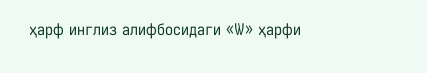ҳарф инглиз алифбосидаги «W» ҳарфи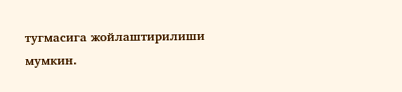тугмасига жойлаштирилиши мумкин.